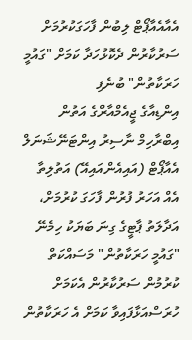އެއާއެއާޕޯޓް ލިބުން ފާހަގަކުރުމަށް ސަރުކާރުން ދެކޮޅުހަދާ ކަމަށް "ގައުމީ ހަރަކާތުން" ބުނެފި
އިންޑިއާގެ ޖީއެމްއާރްގެ އަތުން އިބްރާހިމް ނާސިރު އިންޓަނޭޝަނަލް އެއާޕޯޓް (އައިއެންއައިއޭ) އަތުލިތާ އެއް އަހަރު ފުރުން ފާހަގަ ކުރުމަށް، އަދާލަތު ޕާޓީގެ ގިނަ ބަޔަކު ހިމެނޭ "ގައުމީ ހަރަކާތުން" މަސައްކަތް ކުރުމުން ސަރުކާރުން އެކަމަށް ހުރަސްއަޅާފައިވާ ކަމަށް އެ ހަރަކާތުން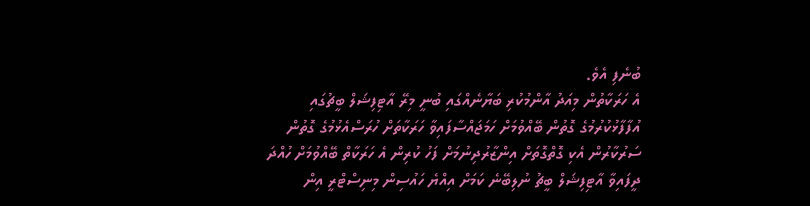ބުނެފި އެވެ.
އެ ހަރަކާތުން މިއަދު އާންމުކުރި ބަޔާނެއްގައި ބުނީ މިރޭ އާޓިފިޝަލް ބީޗުގައި އުފާފާޅުކުރުމުގެ ގޮތުން ބޭއްވުމަށް ހަމަޖައްސާފައިވާ ހަރަކާތަށް ހުރަސްއެޅުމުގެ ގޮތުން ސަރުކާރުން އެކި ގޮތްގޮތަށް އިންޒާރުދިނުމަށް ފަހު ކުރިން އެ ހަރަކާތް ބޭއްވުމަށް ހުއްދަ ދީފައިވާ އާޓިފިޝަލް ބީޗު ނުލިބޭނެ ކަމަށް އިއްޔެ ހައުސިން މިނިސްޓްރީ އިން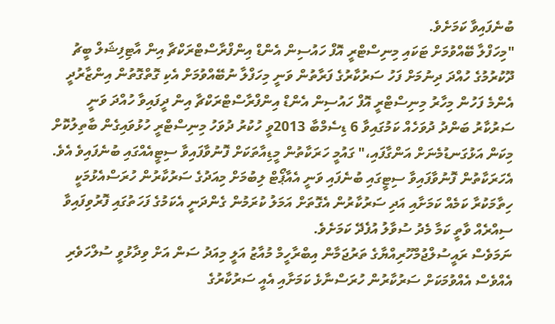ބުނެފައިވާ ކަމަށެވެ.
"މިހަފްލާ ބޭއްވުމަށް ޓަކައި މިނިސްޓްރީ އޮފް ހައުސިން އެންޑް އިންފްރާސްޓްރަކްޗާ އިން އާޓިފިޝަލް ބީޗު ދޫކުރުމުގެ ހުއްދަ ދިނުމަށް ފަހު ސަރުކާރުގެ ފަރާތުން ވަނީ މިހަފްލާ ނުބޭއްވުމަށް އެކި ގޮތްގޮތުން އިންޒާރުދީ އެންމެ ފަހުން މިހާރު މިނިސްޓްރީ އޮފް ހައުސިން އެންޑް އިންފްރާސްޓްރަކްޗާ އިން ދީފައިވާ ހުއްދަ ވަނީ ސަރުކާރު ބަންދު ދުވަހެއް ކަމުގައިވާ 6 ޑިސެމްބާ 2013ވީ ހުކުރު ދުވަހު މިނިސްޓްރީ ހުޅުވައިގެން ބާތިލުކޮށް މިކަން އަޅުގަނޑުމެނަށް އަންގާފައި،" ގައުމީ ހަރަކާތުން މީޑިއާތަކަށް ފޮނުވާފައިވާ ސިޓީއެއްގައި ބުނެފައިވެ އެވެ.
އެހަރަކާތުން ފޮނުވާފައިވާ ސިޓީގައި ބުނެފައި ވަނީ އެއާޕޯޓް ލިބުމަށް މިއަދުގެ ސަރުކާރުން ހުރަސްއެޅުމަކީ ހިތާމަކުރާ ކަމެއް ކަމަށާއި އަދި ސަރުކާރުން އެގޮތަށް އަމަލު ކުރަމުން ގެންދަނީ އެކަމުގެ ފަހަތުގައި ފޮރުވިފައިވާ ސިއްރެއް ވާތީ ކަމާ މެދު ސުވާލު އުފެދޭ ކަމަށެވެ.
ނަމަވެސް ރައީސުލްޖުމްހޫރިއްޔާގެ ތަރުޖަމާން އިބްރާހީމް މުއާޒު އަލީ މިއަދު ސަން އަށް ވިދާޅުވީ ސުލްހަވެރި އެއްވެސް އެއްވުމަކަށް ސަރުކާރުން ހުރަސްނާޅެ ކަމަށާއި އެއީ ސަރުކާރުގެ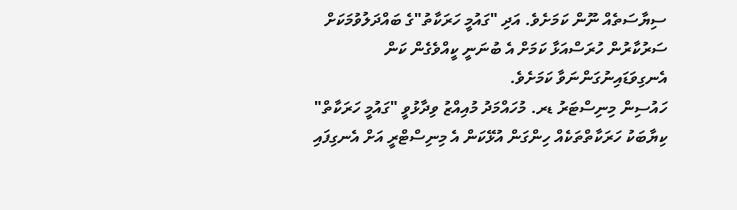ސިޔާސަތެއް ނޫން ކަމަށެވެ. އަދި "ގައުމީ ހަރަކާތު"ގެ ބައްދަލުވުމަކަށް ސަރުކާރުން ހުރަސްއަޅާ ކަމަށް އެ ބުނަނީ ކީއްވެގެން ކަން އެނގިވަޑައިނުގަންނަވާ ކަމަށެވެ.
ހައުސިން މިނިސްޓަރު ޑރ. މުހައްމަދު މުއިއްޒު ވިދާޅުވީ "ގައުމީ ހަރަކާތް" ކިޔާބަކު ހަރަކާތްތަކެއް ހިންގަން އުޅޭކަން އެ މިނިސްޓްރީ އަށް އެނގިފައި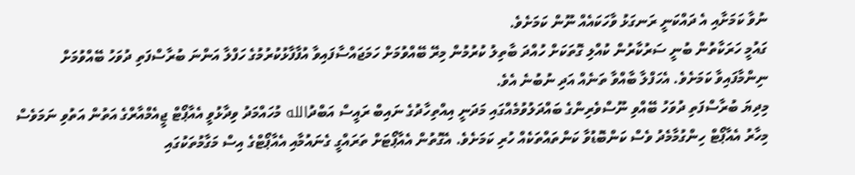ނުވާ ކަމަށާއި އެ ދައްކަނީ ރަނގަޅު ވާހަކައެއް ނޫން ކަމަށެވެ.
ގައުމީ ހަރަކާތުން ބުނީ ސަރުކާރުން ކުއްލި ގޮތަކަށް ހުއްދަ ބާތިލު ކުރުމުން މިރޭ ބޭއްވުމަށް ހަމަޖައްސާފައިވާ އުފާފާޅުކުރުމުގެ ހަފްލާ އަންނަ ބުރާސްފަތި ދުވަހު ބޭއްވުމަށް ނިންމާފައިވާ ކަމަށެވެ. އެހަފްލާ ބާއްވާ ތަނެއް އަދި ނުބުނެ އެވެ.
މިދިޔަ ބުރާސްފަތި ދުވަހު ބޭއްވި ނޫސްވެރިންގެ ބައްދަލުވުމެއްގައި މަދަނީ އިއްތިހާދުގެ ނައިބް ރައީސް އަބްދުالله މުހައްމަދު ވިދާޅުވީ އެއާޕޯޓް ޖީއެމްއާރްގެ އަތުން އަތުވި ނަމަވެސް މިހާރު އެއާޕޯޓް ހިންގުމާމެދު ވެސް ކަންބޮޑުވާ ކަންތައްތަކެއް ހުރި ކަމަށެވެ. އެގޮތުން އެއާޕޯޓަށް ތަރައްގީ ގެނައުމާއި އެއާޕޯޓްގެ އިސް މަގާމުތަކުގައި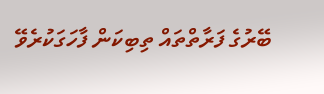ބޭރުގެ ފަރާތްތައް ތިބިކަން ފާހަގަކުރެވޭ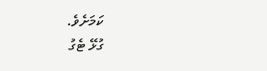ކަމަށެވެ.
ގުޅޭ ޓެގު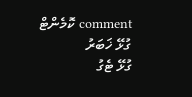comment ކޮމެންޓް
ގުޅޭ ޚަބަރު
ގުޅޭ ޓެގު